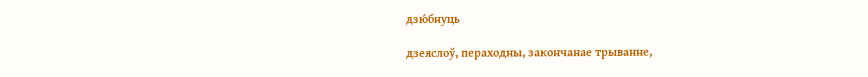дзю́бнуць

дзеяслоў, пераходны, закончанае трыванне,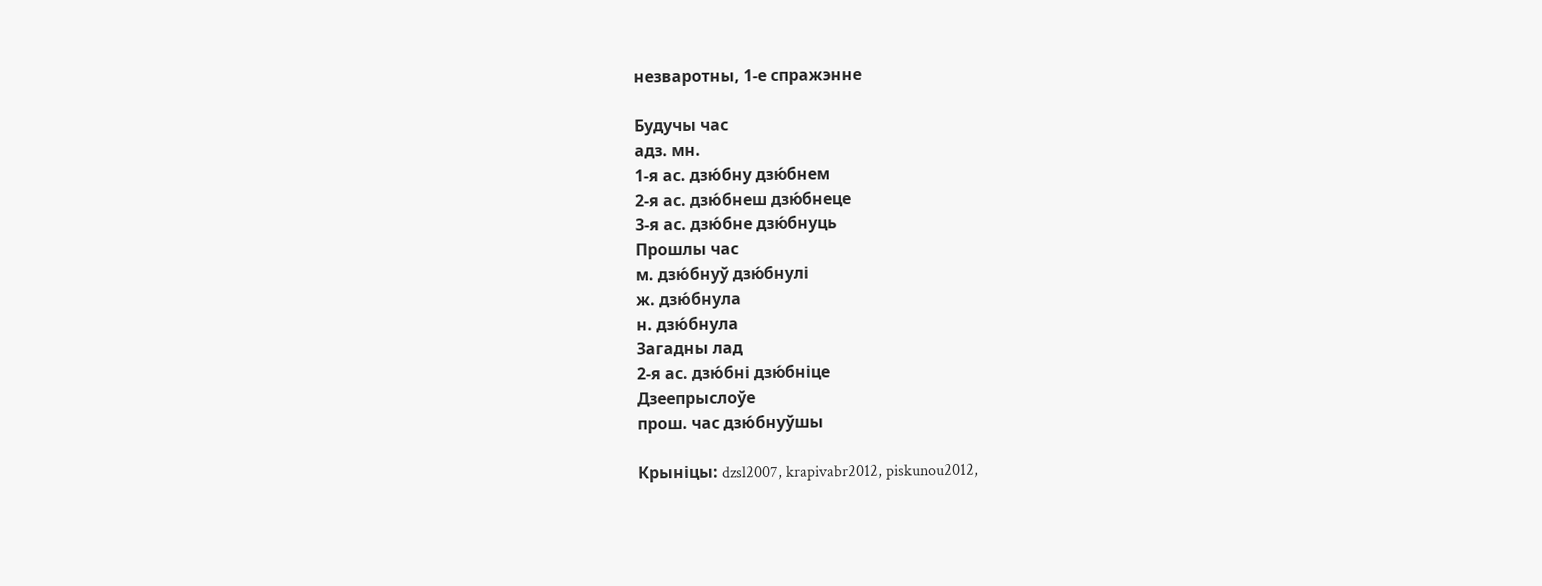незваротны, 1-е спражэнне

Будучы час
адз. мн.
1-я ас. дзю́бну дзю́бнем
2-я ас. дзю́бнеш дзю́бнеце
3-я ас. дзю́бне дзю́бнуць
Прошлы час
м. дзю́бнуў дзю́бнулі
ж. дзю́бнула
н. дзю́бнула
Загадны лад
2-я ас. дзю́бні дзю́бніце
Дзеепрыслоўе
прош. час дзю́бнуўшы

Крыніцы: dzsl2007, krapivabr2012, piskunou2012,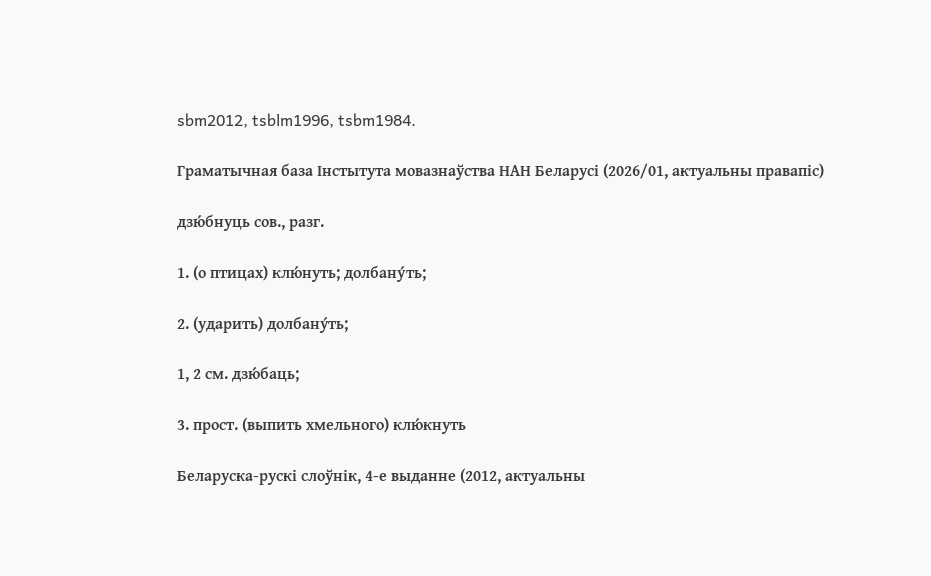sbm2012, tsblm1996, tsbm1984.

Граматычная база Інстытута мовазнаўства НАН Беларусі (2026/01, актуальны правапіс)

дзю́бнуць сов., разг.

1. (о птицах) клю́нуть; долбану́ть;

2. (ударить) долбану́ть;

1, 2 см. дзю́баць;

3. прост. (выпить хмельного) клю́кнуть

Беларуска-рускі слоўнік, 4-е выданне (2012, актуальны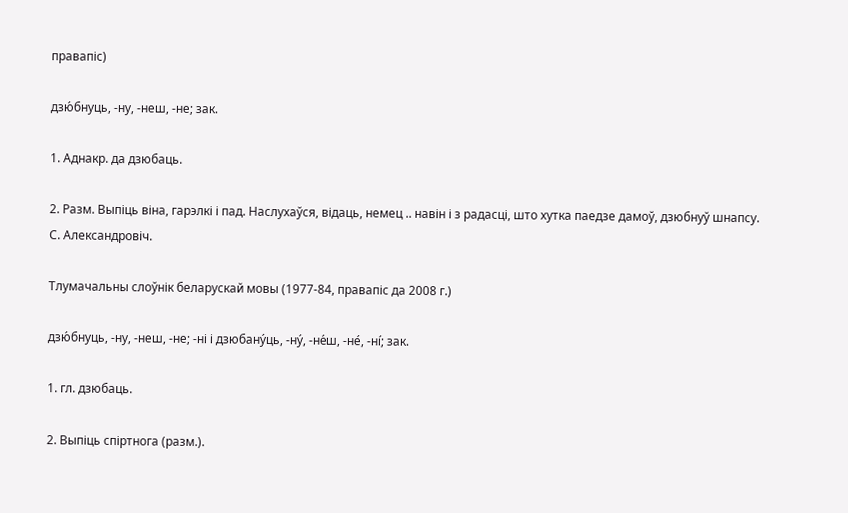правапіс)

дзю́бнуць, ‑ну, ‑неш, ‑не; зак.

1. Аднакр. да дзюбаць.

2. Разм. Выпіць віна, гарэлкі і пад. Наслухаўся, відаць, немец .. навін і з радасці, што хутка паедзе дамоў, дзюбнуў шнапсу. С. Александровіч.

Тлумачальны слоўнік беларускай мовы (1977-84, правапіс да 2008 г.)

дзю́бнуць, -ну, -неш, -не; -ні і дзюбану́ць, -ну́, -не́ш, -не́, -ні́; зак.

1. гл. дзюбаць.

2. Выпіць спіртнога (разм.).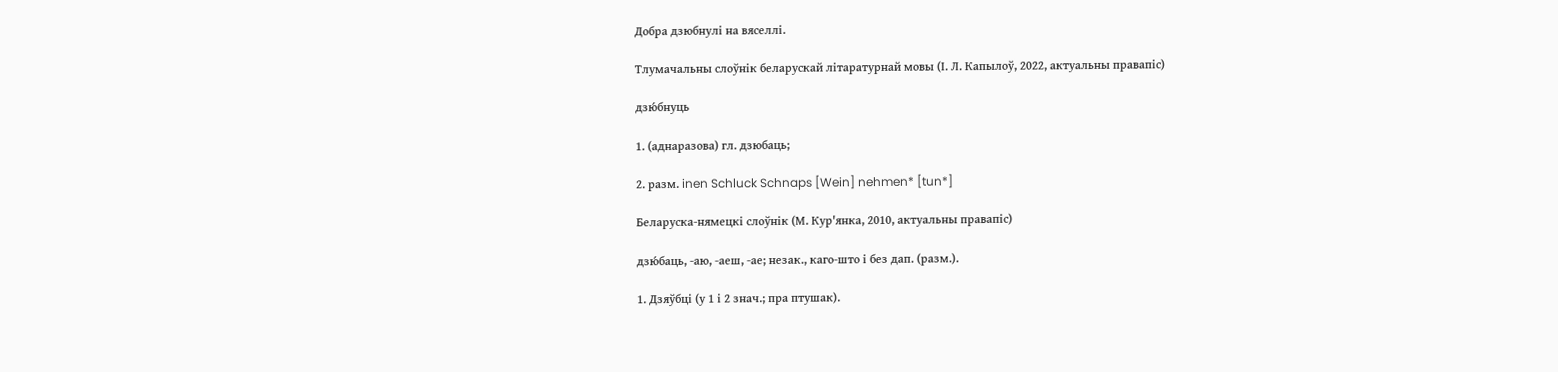Добра дзюбнулі на вяселлі.

Тлумачальны слоўнік беларускай літаратурнай мовы (І. Л. Капылоў, 2022, актуальны правапіс)

дзю́бнуць

1. (аднаразова) гл. дзюбаць;

2. разм. inen Schluck Schnaps [Wein] nehmen* [tun*]

Беларуска-нямецкі слоўнік (М. Кур'янка, 2010, актуальны правапіс)

дзю́баць, -аю, -аеш, -ае; незак., каго-што і без дап. (разм.).

1. Дзяўбці (у 1 і 2 знач.; пра птушак).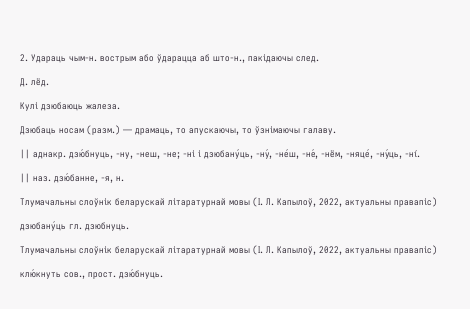2. Удараць чым-н. вострым або ўдарацца аб што-н., пакідаючы след.

Д. лёд.

Кулі дзюбаюць жалеза.

Дзюбаць носам (разм.) — драмаць, то апускаючы, то ўзнімаючы галаву.

|| аднакр. дзю́бнуць, -ну, -неш, -не; -ні і дзюбану́ць, -ну́, -не́ш, -не́, -нём, -няце́, -ну́ць, -ні́.

|| наз. дзю́банне, -я, н.

Тлумачальны слоўнік беларускай літаратурнай мовы (І. Л. Капылоў, 2022, актуальны правапіс)

дзюбану́ць гл. дзюбнуць.

Тлумачальны слоўнік беларускай літаратурнай мовы (І. Л. Капылоў, 2022, актуальны правапіс)

клю́кнуть сов., прост. дзю́бнуць.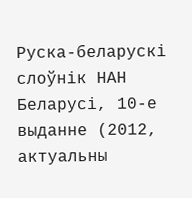Руска-беларускі слоўнік НАН Беларусі, 10-е выданне (2012, актуальны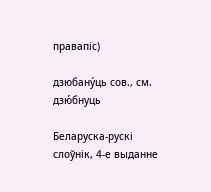правапіс)

дзюбану́ць сов., см. дзю́бнуць

Беларуска-рускі слоўнік, 4-е выданне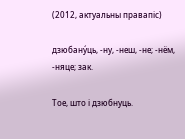(2012, актуальны правапіс)

дзюбану́ць, ‑ну, ‑неш, ‑не; ‑нём, ‑няце; зак.

Тое, што і дзюбнуць.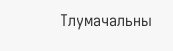Тлумачальны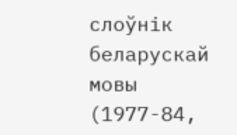слоўнік беларускай мовы (1977-84,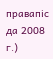правапіс да 2008 г.)